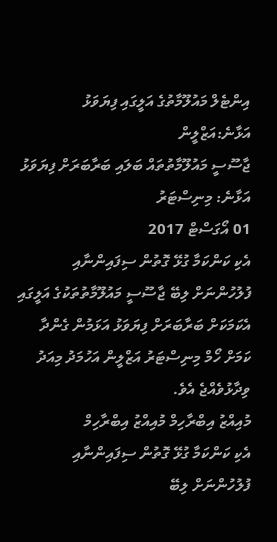އިންޓެލް މައުލޫމާތުގެ އަލީގައި ފިޔަވަޅު އަޅާނެ:އަޒްލީން
ޖާސޫސީ މައުލޫމާތުތައް ބަލައި ބަރާބަރަށް ފިޔަވަޅު އަޅާނެ: މިނިސްޓަރު
01 އޯގަސްޓް 2017
އެކި ކަންކަމާ ގުޅޭ ގޮތުން ސިފައިންނާއި ފުލުހުންނަށް ލިބޭ ޖާސޫސީ މައުލޫމާތުތަކުގެ އަލީގައި އެކަމަކަށް ބަރާބަރަށް ފިޔަވަޅު އަޅަމުން ގެންދާ ކަމަށް ހޯމް މިނިސްޓަރު އަޒްލީން އަހުމަދު މިއަދު ވިދާޅުވެއްޖެ އެވެ.
މުއިއްޒު އިބްރާހިމް މުއިއްޒު އިބްރާހިމް
އެކި ކަންކަމާ ގުޅޭ ގޮތުން ސިފައިންނާއި ފުލުހުންނަށް ލިބޭ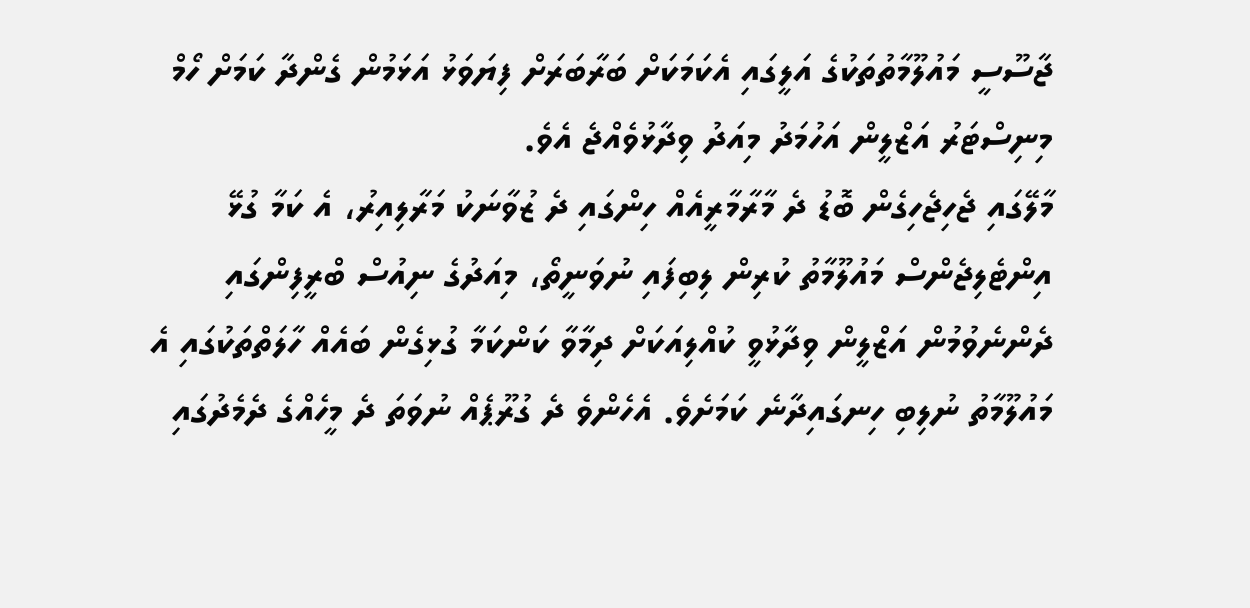ޖާސޫސީ މައުލޫމާތުތަކުގެ އަލީގައި އެކަމަކަށް ބަރާބަރަށް ފިޔަވަޅު އަޅަމުން ގެންދާ ކަމަށް ހޯމް މިނިސްޓަރު އަޒްލީން އަހުމަދު މިއަދު ވިދާޅުވެއްޖެ އެވެ.
މާލޭގައި ޖެހިޖެހިގެން ބޮޑު ދެ މާރާމާރީއެއް ހިންގައި ދެ ޒުވާނަކު މަރާލިއިރު، އެ ކަމާ ގުޅޭ އިންޓެލިޖެންސް މައުލޫމާތު ކުރިން ލިބިފައި ނުވަނީތޯ، މިއަދުގެ ނިއުސް ބްރީފިންގައި ދެންނެވުމުން އަޒްލީން ވިދާޅުވީ ކުއްލިއަކަށް ދިމާވާ ކަންކަމާ ގުޅިގެން ބައެއް ހާލަތްތަކުގައި އެ މައުލޫމާތު ނުލިބި ހިނގައިދާނެ ކަމަށެވެ. އެހެންވެ ދެ ގުރޫޕެއް ނުވަތަ ދެ މީހެއްގެ ދެމެދުގައި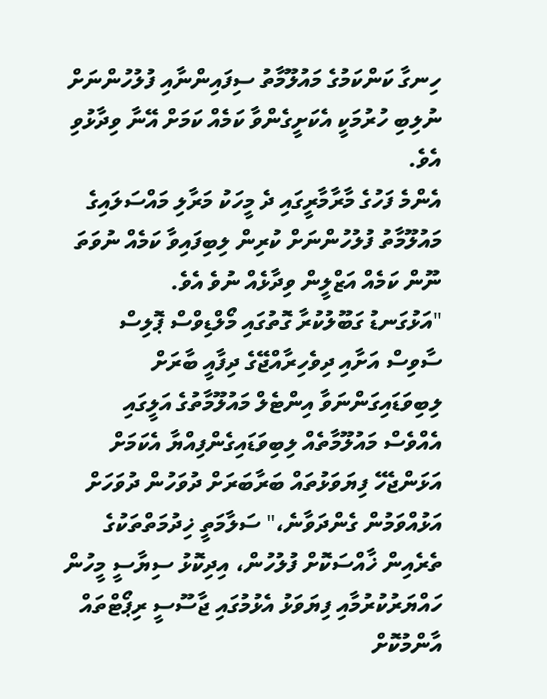ހިނގާ ކަންކަމުގެ މައުލޫމާތު ސިފައިންނާއި ފުލުހުންނަށް ނުލިބި ހުރުމަކީ އެކަށީގެންވާ ކަމެއް ކަމަށް އޭނާ ވިދާޅުވި އެވެ.
އެންމެ ފަހުގެ މާރާމާރީގައި ދެ މީހަކު މަރާލި މައްސަލައިގެ މައުލޫމާތު ފުލުހުންނަށް ކުރިން ލިބިފައިވާ ކަމެއް ނުވަތަ ނޫން ކަމެއް އަޒްލީން ވިދާޅެއް ނުވެ އެވެ.
"އަޅުގަނޑު ގަބޫލުކުރާ ގޮތުގައި މޯލްޑިވްސް ޕޮލިސް ސާވިސް އަށާއި ދިވެހިރާއްޖޭގެ ދިފާއީ ބާރަށް ލިބިވަޑައިގަންނަވާ އިންޓެލް މައުލޫމާތުގެ އަލީގައި އެއްވެސް މައުލޫމާތެއް ލިބިވަޑައިގެންފިއްޔާ އެކަމަށް އަޅަންޖެހޭ ފިޔަވަޅުތައް ބަރާބަރަށް ދުވަހުން ދުވަހަށް އަޅުއްވަމުން ގެންދަވާނެ،" ސަލާމަތީ ޚިދުމަތްތަކުގެ ތެރެއިން ޚާއްސަކޮށް ފުލުހުން، އިދިކޮޅު ސިޔާސީ މީހުން ހައްޔަރުކުރުމާއި ފިޔަވަޅު އެޅުމުގައި ޖާސޫސީ ރިޕޯޓްތައް އާންމުކޮށް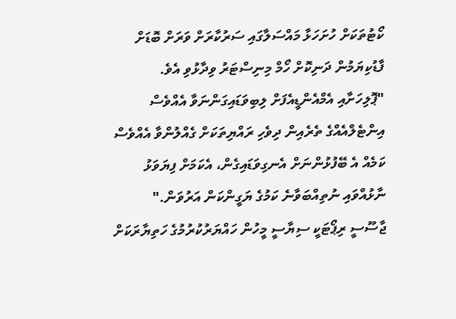ކޯޓުތަކަށް ހުށަހަޅާ މައްސަލާގައި ސަރުކާރަށް ވަރަށް ބޮޑަށް ފާޑުކިޔަމުން ދަނިކޮށް ހޯމް މިނިސްޓަރު ވިދާޅުވި އެވެ.
"ޕޮލިހަށާއި އެމްއެންޑީއެފަށް ލިބިވަޑައިގަންނަވާ އެއްވެސް އިންޓެލްއެއްގެ ތެރެއިން ދިވެހި ރައްޔިތަކަށް ގެއްލުންވާ އެއްވެސް ކަމެއް އެ ބޭފުޅުންނަށް އެނގިވަޑައިގެން، އެކަމަށް ފިޔަވަޅު ނާޅުއްވައި ނުތިއްބަވާނެ ކަމުގެ ޔަގީންކަން އަރުވަން."
ޖާސޫސީ ރިޕޯޓަކީ ސިޔާސީ މީހުން ހައްޔަރުކުރުމުގެ ހަތިޔާރަކަށް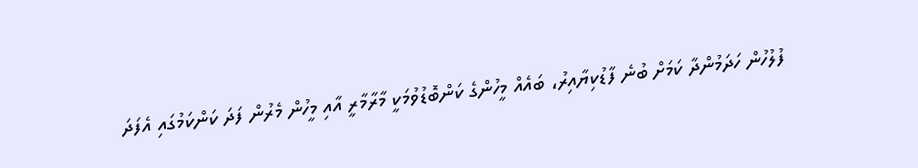ފުލުހުން ހަދަމުންދާ ކަމަށް ބުނެ ފާޑުކިޔާއިރު، ބައެއް މީހުންގެ ކަންބޮޑުވުމަކީ މާރާމާރީ އާއި މީހުން މެރުން ފަދަ ކަންކަމުގައި އެފަދަ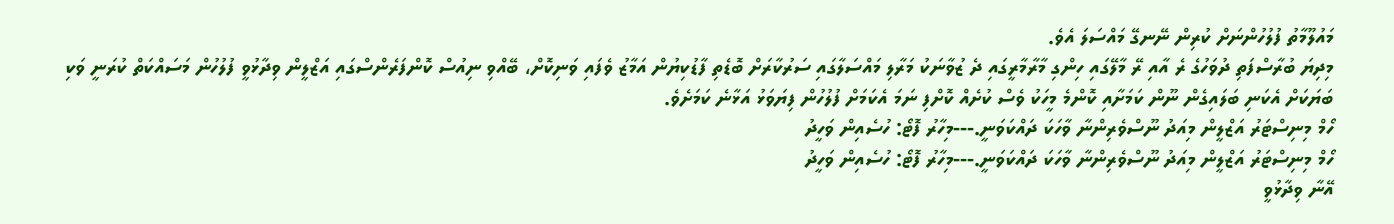މައުލޫމާތު ފުލުހުންނަށް ކުރިން ނޭނގޭ މައްސަލަ އެވެ.
މިދިޔަ ބުރާސްފަތި ދުވަހުގެ ރެ އާއި ރޭ މާލޭގައި ހިންގި މާރާމާރީގައި ދެ ޒުވާނަކު މަރާލި މައްސަލާގައި ސަރުކާރަށް ބޮޑެތި ފާޑުކިޔުން އަމާޒު ވެފައި ވަނިކޮށް، ބޭއްވި ނިއުސް ކޮންފަރެންސްގައި އަޒްލީން ވިދާޅުވީ ފުލުހުން މަސައްކަތް ކުރަނީ ވަކި ބަޔަކަށް އެކަނި ބަލައިގެން ނޫން ކަމަށާއި ކޮންމެ މީހަކު ވެސް ކުށެއް ކޮށްފި ނަމަ އެކަމަށް ފުލުހުން ފިޔަވަޅު އަޅާނެ ކަމަށެވެ.
ހޯމް މިނިސްޓަރު އަޒްލީން މިއަދު ނޫސްވެރިންނާ ވާހަކަ ދައްކަވަނީ.---މިހާރު ފޮޓޯ: ހުސެއިން ވަހީދު
ހޯމް މިނިސްޓަރު އަޒްލީން މިއަދު ނޫސްވެރިންނާ ވާހަކަ ދައްކަވަނީ.---މިހާރު ފޮޓޯ: ހުސެއިން ވަހީދު
އޭނާ ވިދާޅުވީ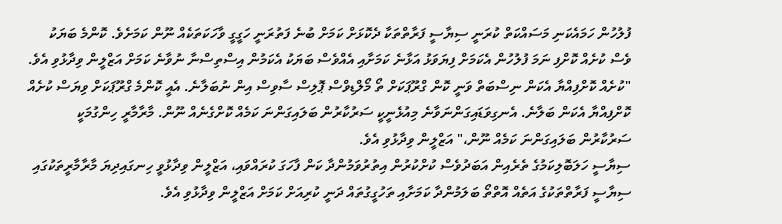ފުލުހުން ހަމައެކަނި މަސައްކަތް ކުރަނީ ސިޔާސީ ފަރާތްތަކާ ދެކޮޅަށް ކަމަށް ބުނެ ފަތުރަނީ ހަގީގީ ވާހަކަތަކެއް ނޫން ކަމަށެވެ. ކޮންމެ ބަޔަކު ވެސް ކުށެއް ކޮށްފި ނަމަ ފުލުހުން އެކަމަށް ފިޔަވަޅު އަޅާނެ ކަމަށާއި އެއްވެސް ބަޔަކު އެކަމުން އިސްތިސްނާ ނުވާނެ ކަމަށް އަޒްލީން ވިދާޅުވި އެވެ.
"ކުށެއް ކޮށްފިއްޔާ އެކަން ނިސްބަތް ވަނީ ކޮން ގްރޫޕަކަށް ތޯ މޯލްޑިވްސް ޕޮލިސް ސާވިސް އިން ނުބަލާނެ. އެއީ ކޮންމެ ގްރޫޕަކަށް ވިޔަސް ކުށެއް ކޮށްފިއްޔާ އެކަން ބަލާނެ. އެނގިވަޑައިގަންނަވާނެ މިއުޅެނީކީ ސަރުކާރުން ބަލައިގަންނަ ކަމެއް ކޮށްގެނެއް ނޫން. މާރާމާރީ ހިންގުމަކީ ސަރުކާރުން ބަލައިގަންނަ ކަމެއް ނޫން،" އަޒްލީން ވިދާޅުވި އެވެ.
ސިޔާސީ ހަލަބޮލިކަމުގެ ތެރެއިން އަބަދުވެސް ކުށްކުރުން އިތުރުވަމުންދާ ކަން ފާހަގަ ކުރައްވައި، އަޒްލީން ވިދާޅުވީ ހިނގައިދިޔަ މާރާމާރީތަކުގައި ސިޔާސީ ފަރާތްތަކުގެ އަތެއް އޮތްތޯ ބަލަމުންދާ ކަމަށާއި ތަހުގީގުތައް ދަނީ ކުރިއަށް ކަމަށް އަޒްލީން ވިދާޅުވި އެވެ.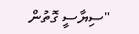"ސިޔާސީ ގޮތުން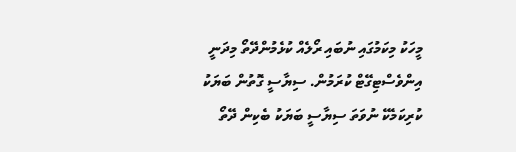މީހަކު މިކަމުގައި ނުބައި ރޯލެއް ކުޅެމުންދޭތޯ މިދަނީ އިންވެސްޓިގޭޓް ކުރަމުން. ސިޔާސީ ގޮތުން ބަޔަކު ކުރިކަމެކޭ ނުވަތަ ސިޔާސީ ބަޔަކު ބެކިން ދޭތޯ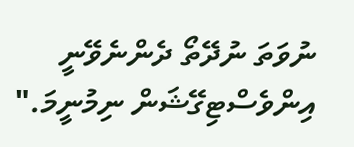ނުވަތަ ނުދޭތޯ ދެންނެވޭނީ އިންވެސްޓިގޭޝަން ނިމުނީމަ."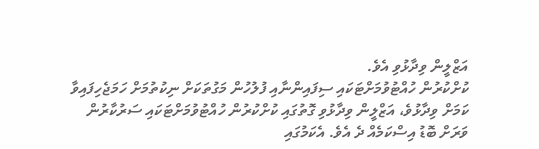އަޒްލީން ވިދާޅުވި އެވެ.
ކުށްކުރުން ހުއްޓުވުމަށްޓަކައި ސިފައިންނާއި ފުލުހުން މަގުތަކަށް ނިކުތުމަށް ހަމަޖެހިފައިވާ ކަމަށް ވިދާޅުވެ، އަޒްލީން ވިދާޅުވި ގޮތުގައި ކުށްކުރުން ހުއްޓުވުމަށްޓަކައި ސަރުކާރުން ވަރަށް ބޮޑު އިސްކަމެއް ދެ އެވެ. އެކަމުގައި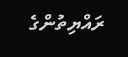ރައްޔިތުންގެ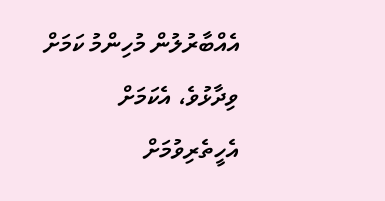އެއްބާރުލުން މުހިންމު ކަމަށް ވިދާޅުވެ، އެކަމަށް އެހީތެރިވުމަށް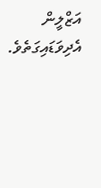އަޒްލީން އެދިވަޑައިގަތެވެ.